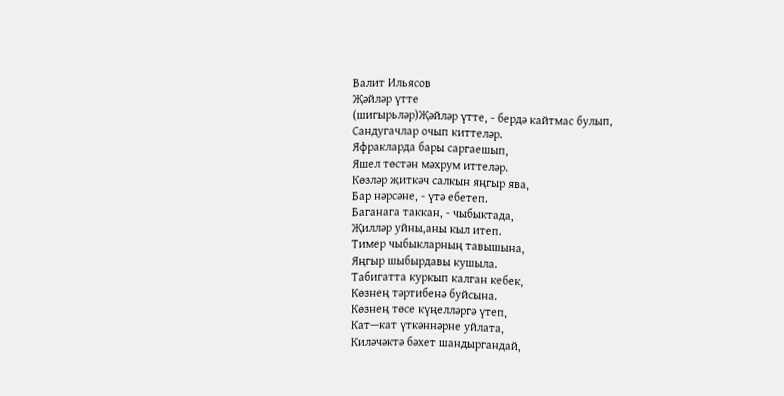Валит Ильясов
Җәйләр үтте
(шигырьләр)Җәйләр үтте, - бердә кайтмас булып,
Сандугачлар очып киттеләр.
Яфракларда бары саргаешып,
Яшел төстән мәхрум иттеләр.
Көзләр җиткәч салкын яңгыр ява,
Бар нәрсәне, - үтә ебетеп.
Баганага таккан, - чыбыктада,
Җилләр уйны,аны кыл итеп.
Тимер чыбыкларның тавышына,
Яңгыр шыбырдавы кушыла.
Табигатта куркып калган кебек,
Көзнең тәртибенә буйсына.
Көзнең төсе күңелләргә үтеп,
Кат—кат үткәннәрне уйлата,
Киләчәктә бәхет шандыргандай,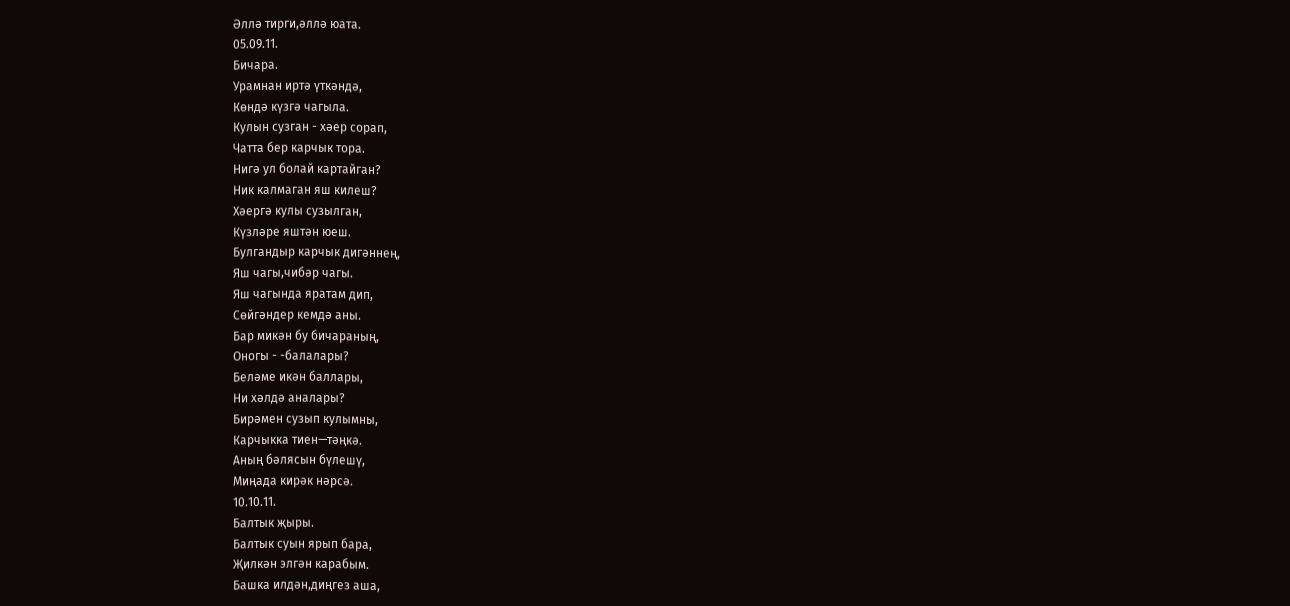Әллә тирги,әллә юата.
05.09.11.
Бичара.
Урамнан иртә үткәндә,
Көндә күзгә чагыла.
Кулын сузган - хәер сорап,
Чатта бер карчык тора.
Нигә ул болай картайган?
Ник калмаган яш килеш?
Хәергә кулы сузылган,
Күзләре яштән юеш.
Булгандыр карчык дигәннең,
Яш чагы,чибәр чагы.
Яш чагында яратам дип,
Сөйгәндер кемдә аны.
Бар микән бу бичараның,
Оногы - -балалары?
Беләме икән баллары,
Ни хәлдә аналары?
Бирәмен сузып кулымны,
Карчыкка тиен—тәңкә.
Аның бәлясын бүлешү,
Миңада кирәк нәрсә.
10.10.11.
Балтык җыры.
Балтык суын ярып бара,
Җилкән элгән карабым.
Башка илдән,диңгез аша,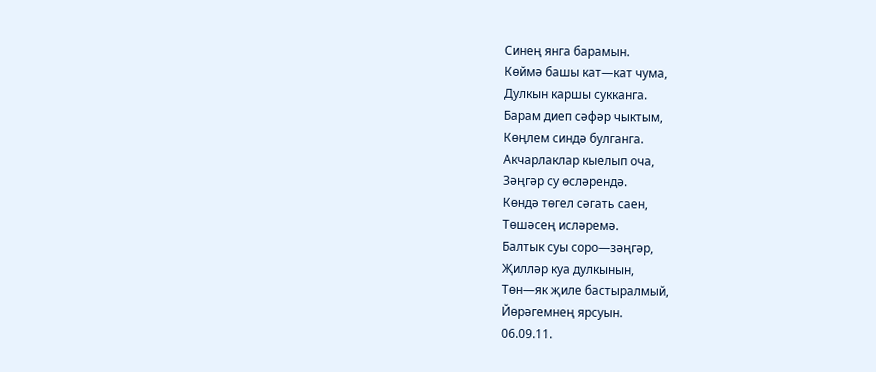Синең янга барамын.
Көймә башы кат—кат чума,
Дулкын каршы сукканга.
Барам диеп сәфәр чыктым,
Көңлем синдә булганга.
Акчарлаклар кыелып оча,
Зәңгәр су өсләрендә.
Көндә төгел сәгать саен,
Төшәсең исләремә.
Балтык суы соро—зәңгәр,
Җилләр куа дулкынын,
Төн—як җиле бастыралмый,
Йөрәгемнең ярсуын.
06.09.11.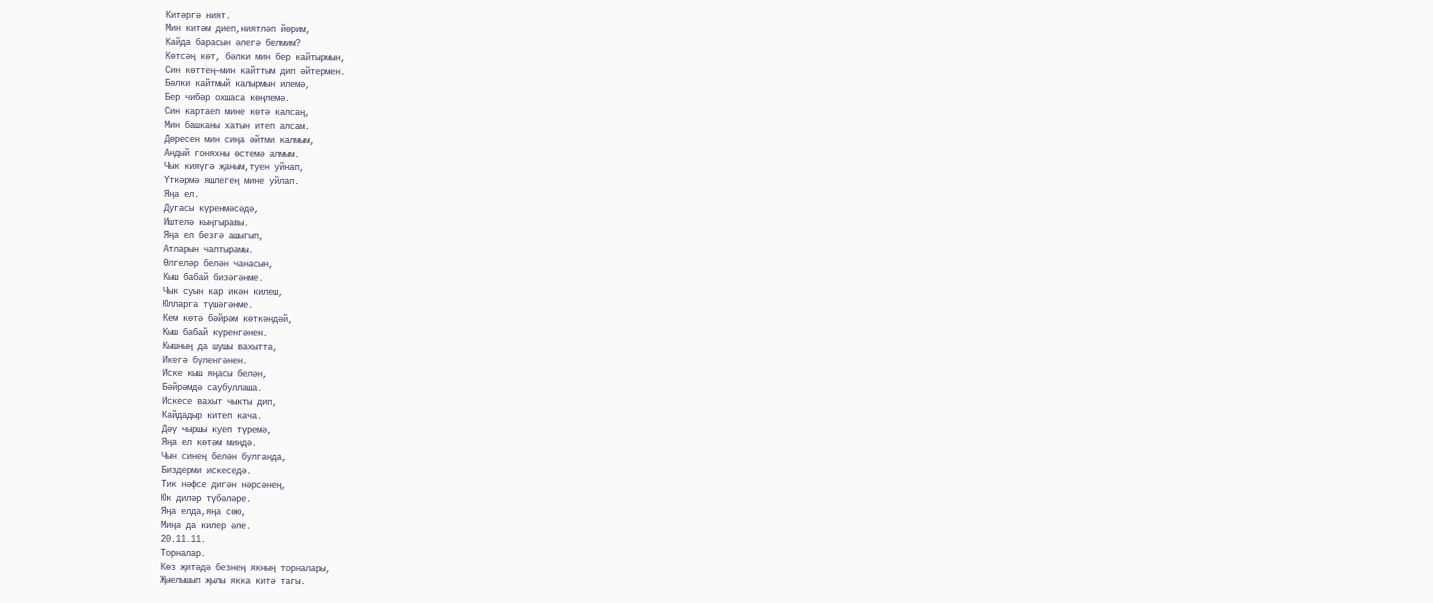Китәргә ният.
Мин китәм диеп,ниятләп йөрим,
Кайда барасын әлегә белмим?
Көтсәң көт, бәлки мин бер кайтырмын,
Син көттең—мин кайттым дип әйтермен.
Бәлки кайтмый калырмын илемә,
Бер чибәр охшаса көңлемә.
Син картаеп мине көтә калсаң,
Мин башканы хатын итеп алсам.
Дөресен мин сиңа әйтми калмым,
Андый гоняхны өстемә алмым.
Чык кияүгә җаным,туен уйнап,
Үткәрмә яшлегең мине уйлап.
Яңа ел.
Дугасы күренмәсәдә,
Иштелә кыңгыравы.
Яңа ел безгә ашыгып,
Атларын чаптырамы.
Өлгеләр белән чанасын,
Кыш бабай бизәгәнме.
Чык суын кар икән килеш,
Юлларга түшәгәнме.
Кем көтә бәйрәм көткәндәй,
Кыш бабай күренгәнен.
Кышның да шушы вахытта,
Икегә бүленгәнен.
Иске кыш яңасы белән,
Бәйрәмдә саубуллаша.
Искесе вахыт чыкты дип,
Кайдадыр китеп кача.
Дәү чыршы куеп түремә,
Яңа ел көтәм миндә.
Чын синең белән булганда,
Биздерми искеседә.
Тик нәфсе дигән нәрсәнең,
Юк диләр түбәләре.
Яңа елда,яңа сөю,
Миңа да килер әле.
20.11.11.
Торналар.
Көз җитәдә безнең якның торналары,
Җыелышып җылы якка китә тагы.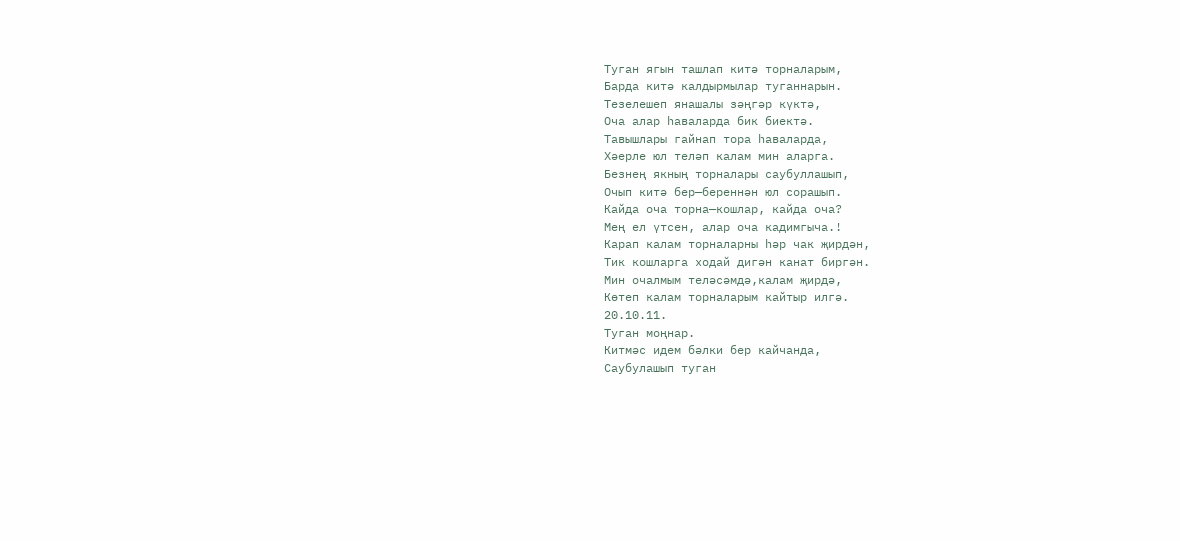Туган ягын ташлап китә торналарым,
Барда китә калдырмылар туганнарын.
Тезелешеп янашалы зәңгәр күктә,
Оча алар һаваларда бик биектә.
Тавышлары гайнап тора һаваларда,
Хәерле юл теләп калам мин аларга.
Безнең якның торналары саубуллашып,
Очып китә бер—береннән юл сорашып.
Кайда оча торна—кошлар, кайда оча?
Мең ел үтсен, алар оча кадимгыча.!
Карап калам торналарны һәр чак җирдән,
Тик кошларга ходай дигән канат биргән.
Мин очалмым теләсәмдә,калам җирдә,
Көтеп калам торналарым кайтыр илгә.
20.10.11.
Туган моңнар.
Китмәс идем бәлки бер кайчанда,
Саубулашып туган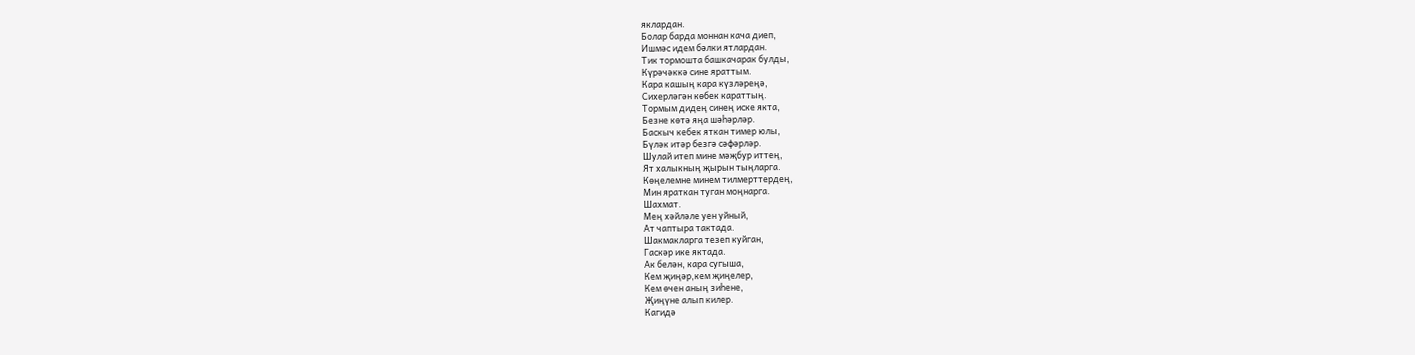яклардан.
Болар барда моннан кача диеп,
Ишмәс идем бәлки ятлардан.
Тик тормошта башкачарак булды,
Күрәчәккә сине яраттым.
Кара кашың кара күзләреңә,
Сихерләгән көбек караттың.
Тормым дидең синең иске якта,
Безне көтә яңа шәһәрләр.
Баскыч кебек яткан тимер юлы,
Бүләк итәр безгә сәфәрләр.
Шулай итеп мине мәҗбур иттең,
Ят халыкның җырын тыңларга.
Көңелемне минем тилмерттердең,
Мин яраткан туган моңнарга.
Шахмат.
Мең хәйләле уен уйный,
Ат чаптыра тактада.
Шакмакларга тезеп куйган,
Гаскәр ике яктада.
Ак белән, кара сугыша,
Кем җиңәр,кем җиңелер,
Кем өчен аның зиһене,
Җиңүне алып килер.
Кагидә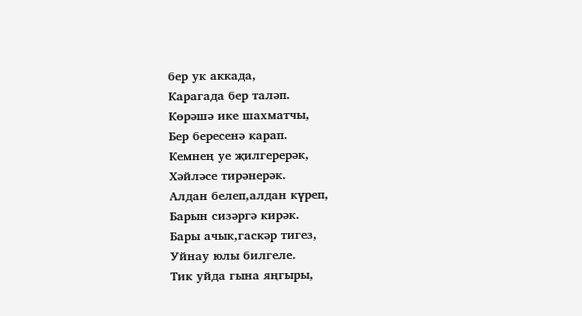бер ук аккада,
Карагада бер таләп.
Көрәшә ике шахматчы,
Бер бересенә карап.
Кемнең уе җилгерерәк,
Хәйләсе тирәнерәк.
Алдан белеп,алдан күреп,
Барын сизәргә кирәк.
Бары ачык,гаскәр тигез,
Уйнау юлы билгеле.
Тик уйда гына яңгыры,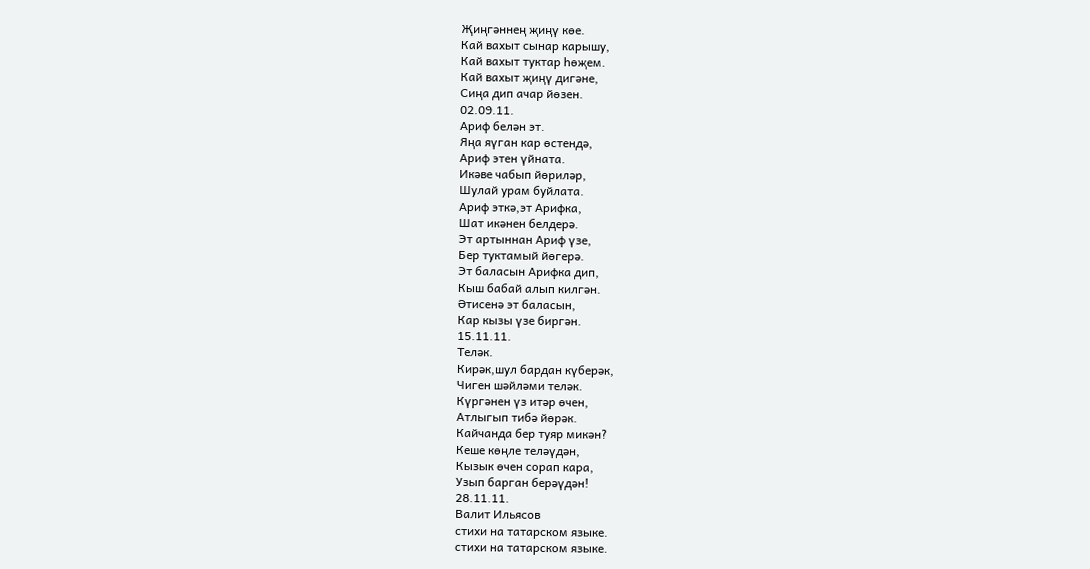Җиңгәннең җиңү көе.
Кай вахыт сынар карышу,
Кай вахыт туктар һөҗем.
Кай вахыт җиңү дигәне,
Сиңа дип ачар йөзен.
02.09.11.
Ариф белән эт.
Яңа яүган кар өстендә,
Ариф этен үйната.
Икәве чабып йөриләр,
Шулай урам буйлата.
Ариф эткә,эт Арифка,
Шат икәнен белдерә.
Эт артыннан Ариф үзе,
Бер туктамый йөгерә.
Эт баласын Арифка дип,
Кыш бабай алып килгән.
Әтисенә эт баласын,
Кар кызы үзе биргән.
15.11.11.
Теләк.
Кирәк,шул бардан күберәк,
Чиген шәйләми теләк.
Күргәнен үз итәр өчен,
Атлыгып тибә йөрәк.
Кайчанда бер туяр микән?
Кеше көңле теләүдән,
Кызык өчен сорап кара,
Узып барган берәүдән!
28.11.11.
Валит Ильясов
стихи на татарском языке.
стихи на татарском языке.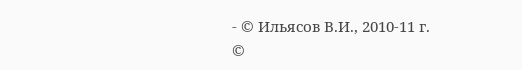- © Ильясов В.И., 2010-11 г.
©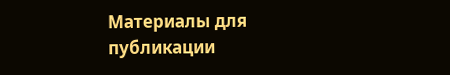Материалы для публикации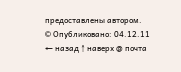предоставлены автором.
© Опубликовано: 04.12.11
← назад ↑ наверх @ почта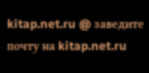kitap.net.ru @ заведите почту на kitap.net.ru